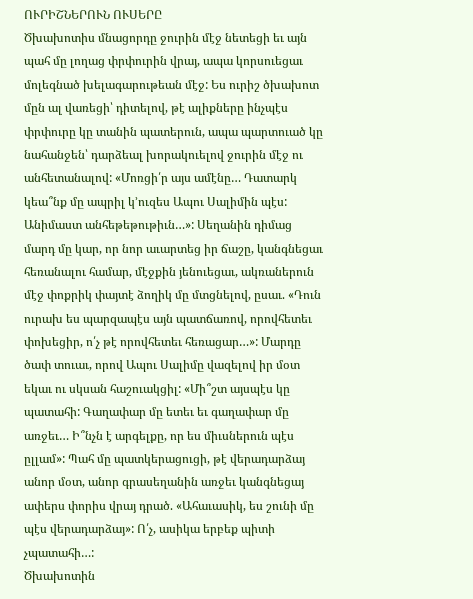ՈՒՐԻՇՆԵՐՈՒՆ ՈՒՍԵՐԸ
Ծխախոտիս մնացորդը ջուրին մէջ նետեցի եւ այն պահ մը լողաց փրփուրին վրայ, ապա կորսուեցաւ մոլեգնած խելագարութեան մէջ: Ես ուրիշ ծխախոտ մըն ալ վառեցի՝ դիտելով, թէ ալիքները ինչպէս փրփուրը կը տանին պատերուն, ապա պարտուած կը նահանջեն՝ դարձեալ խորակուելով ջուրին մէջ ու անհետանալով: «Մոռցի՛ր այս ամէնը… Դատարկ կեա՞նք մը ապրիլ կ՚ուզես Ապու Սալիմին պէս: Անիմաստ անհեթեթութիւն…»: Սեղանին դիմաց մարդ մը կար, որ նոր աւարտեց իր ճաշը, կանգնեցաւ հեռանալու համար, մէջքին յենուեցաւ, ակռաներուն մէջ փոքրիկ փայտէ ձողիկ մը մտցնելով, ըսաւ. «Դուն ուրախ ես պարզապէս այն պատճառով, որովհետեւ փոխեցիր, ո՛չ թէ որովհետեւ հեռացար…»: Մարդը ծափ տուաւ, որով Ապու Սալիմը վազելով իր մօտ եկաւ ու սկսան հաշուակցիլ: «Մի՞շտ այսպէս կը պատահի: Գաղափար մը ետեւ եւ գաղափար մը առջեւ… Ի՞նչն է արգելքը, որ ես միւսներուն պէս ըլլամ»: Պահ մը պատկերացուցի, թէ վերադարձայ անոր մօտ, անոր գրասեղանին առջեւ կանգնեցայ ափերս փորիս վրայ դրած. «Ահաւասիկ, ես շունի մը պէս վերադարձայ»: Ո՛չ, ասիկա երբեք պիտի չպատահի…:
Ծխախոտին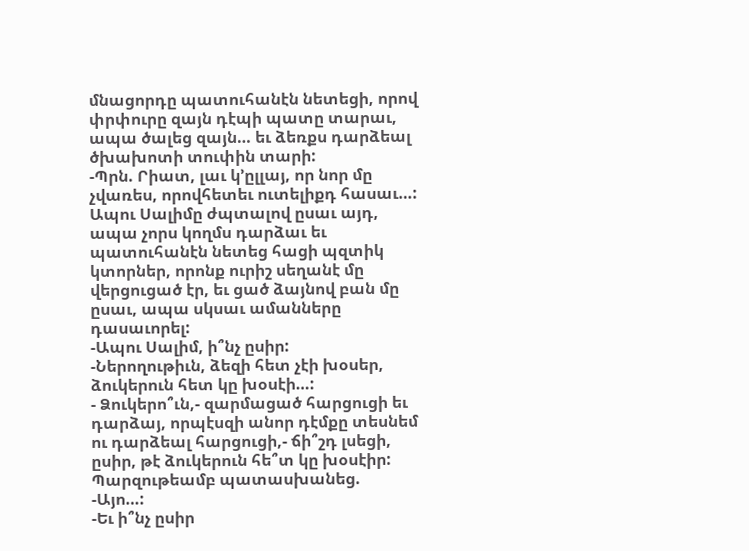մնացորդը պատուհանէն նետեցի, որով փրփուրը զայն դէպի պատը տարաւ, ապա ծալեց զայն… եւ ձեռքս դարձեալ ծխախոտի տուփին տարի:
-Պրն. Րիատ, լաւ կ՚ըլլայ, որ նոր մը չվառես, որովհետեւ ուտելիքդ հասաւ…:
Ապու Սալիմը ժպտալով ըսաւ այդ, ապա չորս կողմս դարձաւ եւ պատուհանէն նետեց հացի պզտիկ կտորներ, որոնք ուրիշ սեղանէ մը վերցուցած էր, եւ ցած ձայնով բան մը ըսաւ, ապա սկսաւ ամանները դասաւորել:
-Ապու Սալիմ, ի՞նչ ըսիր:
-Ներողութիւն, ձեզի հետ չէի խօսեր, ձուկերուն հետ կը խօսէի…:
- Ձուկերո՞ւն,- զարմացած հարցուցի եւ դարձայ, որպէսզի անոր դէմքը տեսնեմ ու դարձեալ հարցուցի,- ճի՞շդ լսեցի, ըսիր, թէ ձուկերուն հե՞տ կը խօսէիր:
Պարզութեամբ պատասխանեց.
-Այո…:
-Եւ ի՞նչ ըսիր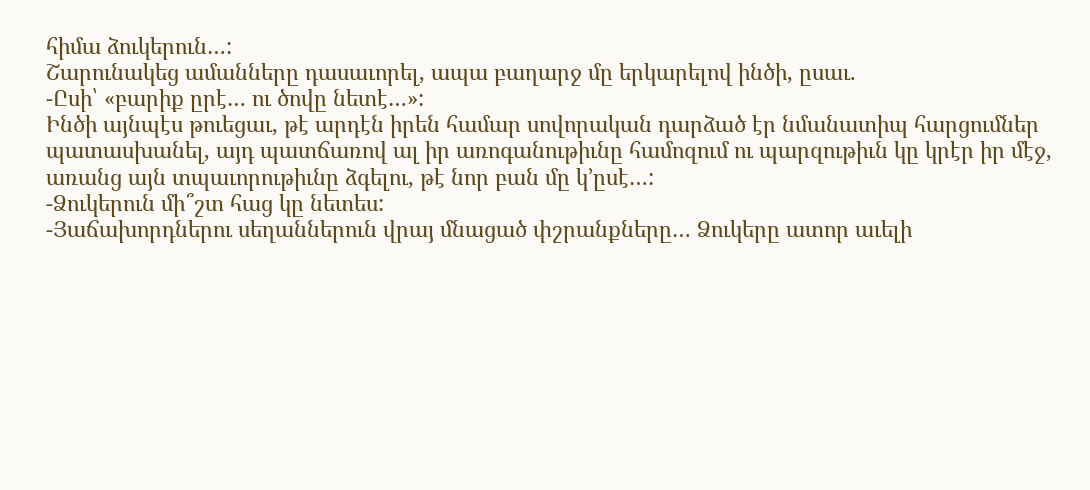հիմա ձուկերուն…:
Շարունակեց ամանները դասաւորել, ապա բաղարջ մը երկարելով ինծի, ըսաւ.
-Ըսի՝ «բարիք ըրէ… ու ծովը նետէ…»:
Ինծի այնպէս թուեցաւ, թէ արդէն իրեն համար սովորական դարձած էր նմանատիպ հարցումներ պատասխանել, այդ պատճառով ալ իր առոգանութիւնը համոզում ու պարզութիւն կը կրէր իր մէջ, առանց այն տպաւորութիւնը ձգելու, թէ նոր բան մը կ՚ըսէ…:
-Ձուկերուն մի՞շտ հաց կը նետես:
-Յաճախորդներու սեղաններուն վրայ մնացած փշրանքները… Ձուկերը ատոր աւելի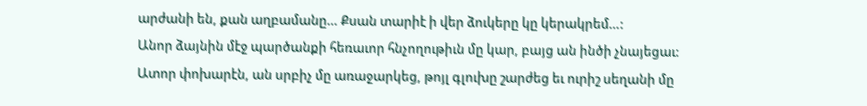արժանի են, քան աղբամանը… Քսան տարիէ ի վեր ձուկերը կը կերակրեմ…:
Անոր ձայնին մէջ պարծանքի հեռաւոր հնչողութիւն մը կար, բայց ան ինծի չնայեցաւ: Ատոր փոխարէն, ան սրբիչ մը առաջարկեց, թոյլ գլուխը շարժեց եւ ուրիշ սեղանի մը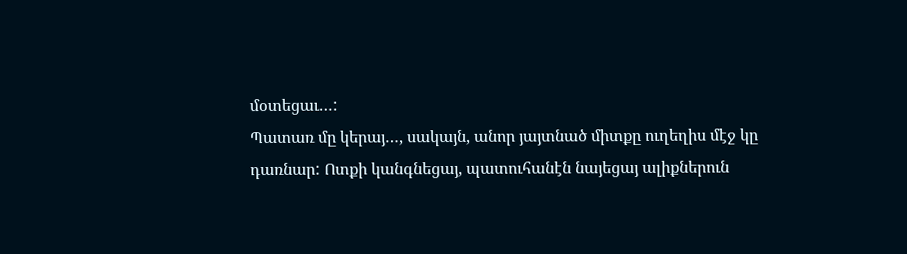մօտեցաւ…:
Պատառ մը կերայ…, սակայն, անոր յայտնած միտքը ուղեղիս մէջ կը դառնար: Ոտքի կանգնեցայ, պատուհանէն նայեցայ ալիքներուն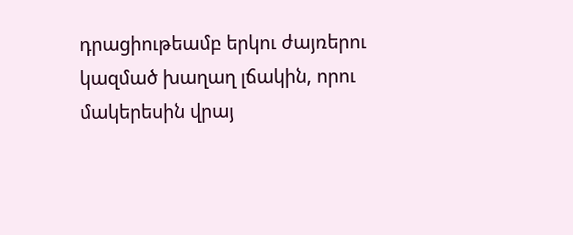դրացիութեամբ երկու ժայռերու կազմած խաղաղ լճակին, որու մակերեսին վրայ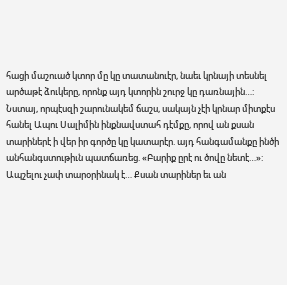հացի մաշուած կտոր մը կը տատանուէր, նաեւ կրնայի տեսնել արծաթէ ձուկերը, որոնք այդ կտորին շուրջ կը դառնային…:
Նստայ, որպէսզի շարունակեմ ճաշս, սակայն չէի կրնար միտքէս հանել Ապու Սալիմին ինքնավստահ դէմքը, որով ան քսան տարիներէ ի վեր իր գործը կը կատարէր. այդ հանգամանքը ինծի անհանգստութիւն պատճառեց. «Բարիք ըրէ ու ծովը նետէ…»: Ապշելու չափ տարօրինակ է… Քսան տարիներ եւ ան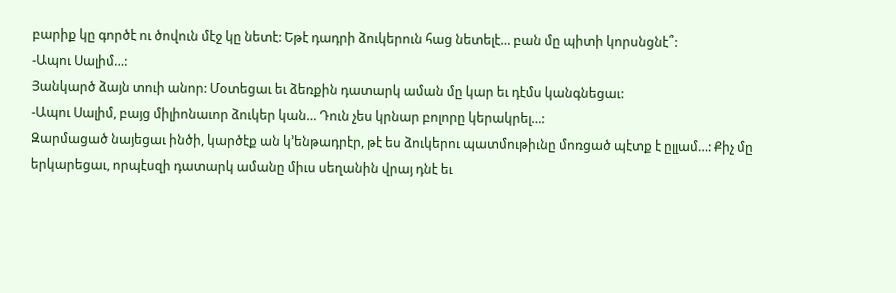բարիք կը գործէ ու ծովուն մէջ կը նետէ: Եթէ դադրի ձուկերուն հաց նետելէ… բան մը պիտի կորսնցնէ՞:
-Ապու Սալիմ…:
Յանկարծ ձայն տուի անոր: Մօտեցաւ եւ ձեռքին դատարկ աման մը կար եւ դէմս կանգնեցաւ:
-Ապու Սալիմ, բայց միլիոնաւոր ձուկեր կան… Դուն չես կրնար բոլորը կերակրել…:
Զարմացած նայեցաւ ինծի, կարծէք ան կ՚ենթադրէր, թէ ես ձուկերու պատմութիւնը մոռցած պէտք է ըլլամ…: Քիչ մը երկարեցաւ, որպէսզի դատարկ ամանը միւս սեղանին վրայ դնէ եւ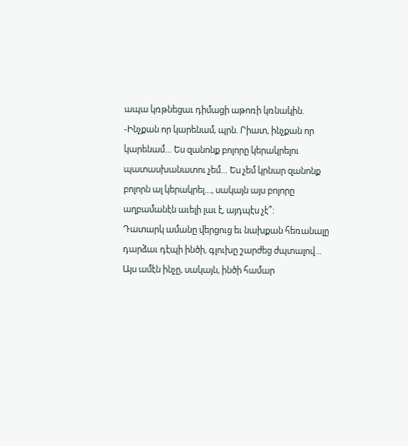ապա կռթնեցաւ դիմացի աթոռի կռնակին.
-Ինչքան որ կարենամ, պրն. Րիատ, ինչքան որ կարենամ… Ես զանոնք բոլորը կերակրելու պատասխանատու չեմ… Ես չեմ կրնար զանոնք բոլորն ալ կերակրել…, սակայն այս բոլորը աղբամանէն աւելի լաւ է, այդպէս չէ՞:
Դատարկ ամանը վերցուց եւ նախքան հեռանալը դարձաւ դէպի ինծի, գլուխը շարժեց ժպտալով… Այս ամէն ինչը, սակայն, ինծի համար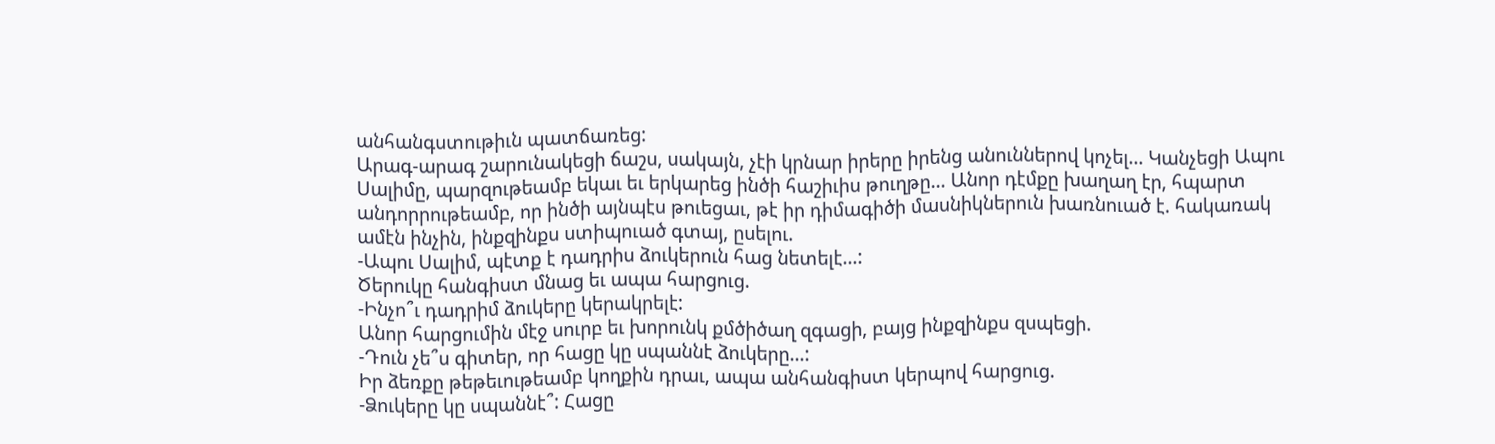անհանգստութիւն պատճառեց:
Արագ-արագ շարունակեցի ճաշս, սակայն, չէի կրնար իրերը իրենց անուններով կոչել… Կանչեցի Ապու Սալիմը, պարզութեամբ եկաւ եւ երկարեց ինծի հաշիւիս թուղթը… Անոր դէմքը խաղաղ էր, հպարտ անդորրութեամբ, որ ինծի այնպէս թուեցաւ, թէ իր դիմագիծի մասնիկներուն խառնուած է. հակառակ ամէն ինչին, ինքզինքս ստիպուած գտայ, ըսելու.
-Ապու Սալիմ, պէտք է դադրիս ձուկերուն հաց նետելէ…:
Ծերուկը հանգիստ մնաց եւ ապա հարցուց.
-Ինչո՞ւ դադրիմ ձուկերը կերակրելէ:
Անոր հարցումին մէջ սուրբ եւ խորունկ քմծիծաղ զգացի, բայց ինքզինքս զսպեցի.
-Դուն չե՞ս գիտեր, որ հացը կը սպաննէ ձուկերը…:
Իր ձեռքը թեթեւութեամբ կողքին դրաւ, ապա անհանգիստ կերպով հարցուց.
-Ձուկերը կը սպաննէ՞: Հացը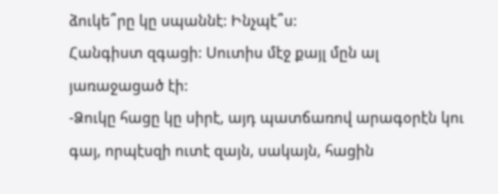ձուկե՞րը կը սպաննէ: Ինչպէ՞ս:
Հանգիստ զգացի: Սուտիս մէջ քայլ մըն ալ յառաջացած էի:
-Ձուկը հացը կը սիրէ, այդ պատճառով արագօրէն կու գայ, որպէսզի ուտէ զայն, սակայն, հացին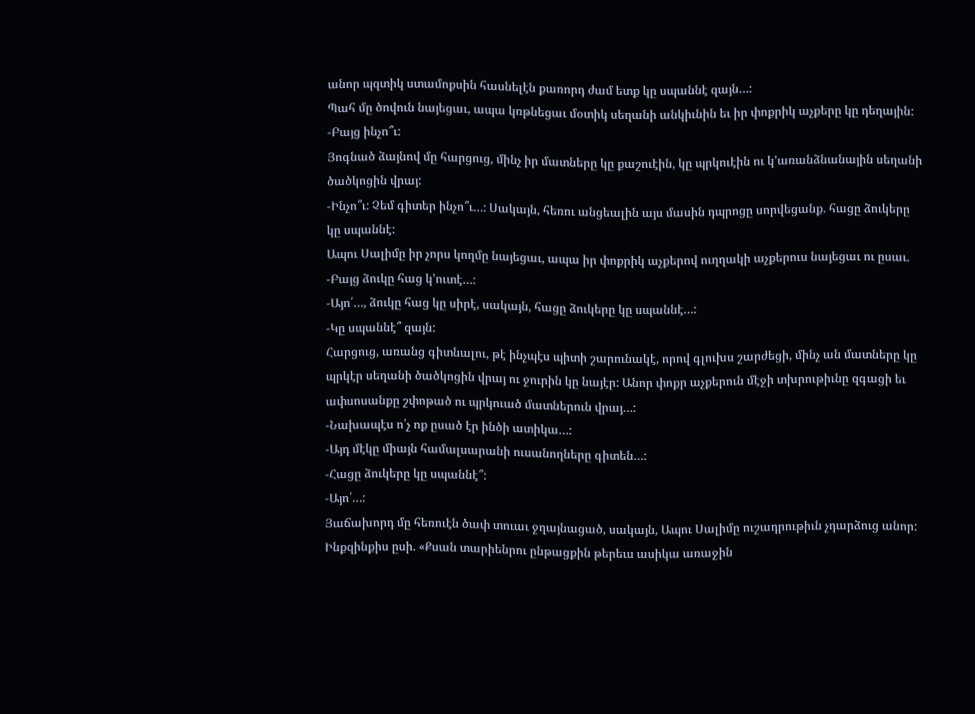անոր պզտիկ ստամոքսին հասնելէն քառորդ ժամ ետք կը սպաննէ զայն…:
Պահ մը ծովուն նայեցաւ, ապա կռթնեցաւ մօտիկ սեղանի անկիւնին եւ իր փոքրիկ աչքերը կը դեղային:
-Բայց ինչո՞ւ:
Յոգնած ձայնով մը հարցուց, մինչ իր մատները կը քաշուէին, կը պրկուէին ու կ՚առանձնանային սեղանի ծածկոցին վրայ:
-Ինչո՞ւ: Չեմ գիտեր ինչո՞ւ…: Սակայն, հեռու անցեալին այս մասին դպրոցը սորվեցանք. հացը ձուկերը կը սպաննէ:
Ապու Սալիմը իր չորս կողմը նայեցաւ, ապա իր փոքրիկ աչքերով ուղղակի աչքերուս նայեցաւ ու ըսաւ.
-Բայց ձուկը հաց կ՚ուտէ…:
-Այո՛…, ձուկը հաց կը սիրէ, սակայն, հացը ձուկերը կը սպաննէ…:
-Կը սպաննէ՞ զայն:
Հարցուց, առանց գիտնալու, թէ ինչպէս պիտի շարունակէ, որով գլուխս շարժեցի, մինչ ան մատները կը պրկէր սեղանի ծածկոցին վրայ ու ջուրին կը նայէր: Անոր փոքր աչքերուն մէջի տխրութիւնը զգացի եւ ափսոսանքը շփոթած ու պրկուած մատներուն վրայ…:
-Նախապէս ո՛չ ոք ըսած էր ինծի ատիկա…:
-Այդ մէկը միայն համալսարանի ուսանողները գիտեն…:
-Հացը ձուկերը կը սպաննէ՞:
-Այո՛…:
Յաճախորդ մը հեռուէն ծափ տուաւ ջղայնացած, սակայն, Ապու Սալիմը ուշադրութիւն չդարձուց անոր: Ինքզինքիս ըսի. «Քսան տարիենրու ընթացքին թերեւս ասիկա առաջին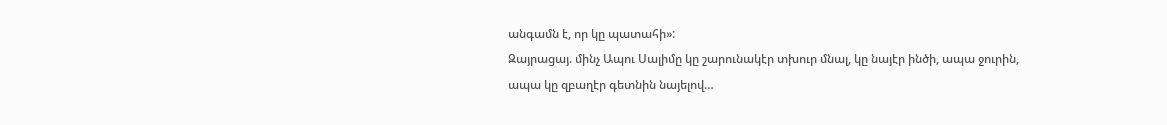անգամն է, որ կը պատահի»:
Զայրացայ. մինչ Ապու Սալիմը կը շարունակէր տխուր մնալ, կը նայէր ինծի, ապա ջուրին, ապա կը զբաղէր գետնին նայելով…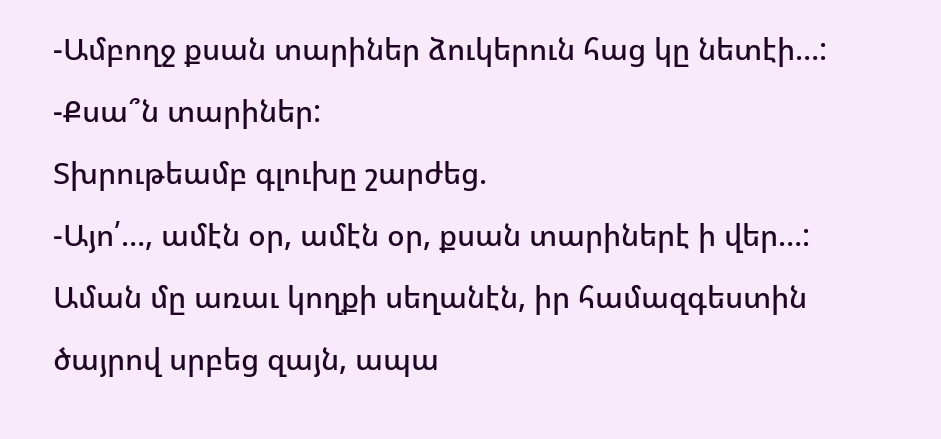-Ամբողջ քսան տարիներ ձուկերուն հաց կը նետէի…:
-Քսա՞ն տարիներ:
Տխրութեամբ գլուխը շարժեց.
-Այո՛…, ամէն օր, ամէն օր, քսան տարիներէ ի վեր…:
Աման մը առաւ կողքի սեղանէն, իր համազգեստին ծայրով սրբեց զայն, ապա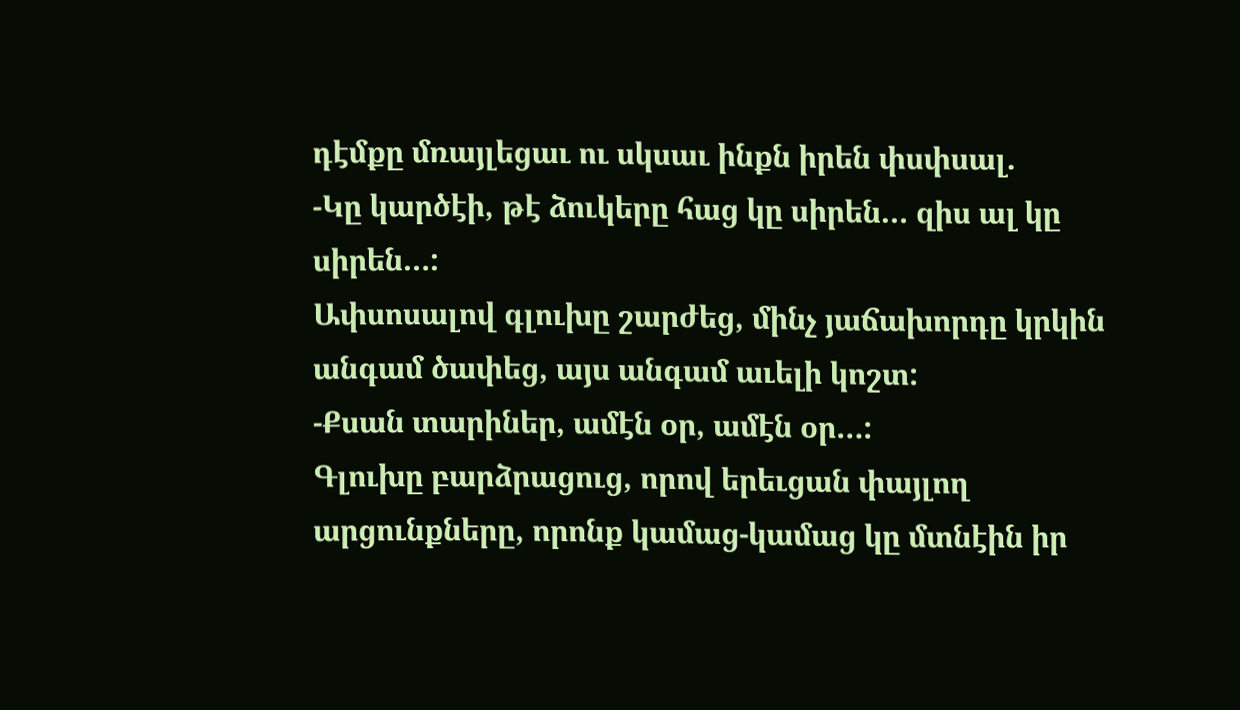դէմքը մռայլեցաւ ու սկսաւ ինքն իրեն փսփսալ.
-Կը կարծէի, թէ ձուկերը հաց կը սիրեն… զիս ալ կը սիրեն…:
Ափսոսալով գլուխը շարժեց, մինչ յաճախորդը կրկին անգամ ծափեց, այս անգամ աւելի կոշտ:
-Քսան տարիներ, ամէն օր, ամէն օր…:
Գլուխը բարձրացուց, որով երեւցան փայլող արցունքները, որոնք կամաց-կամաց կը մտնէին իր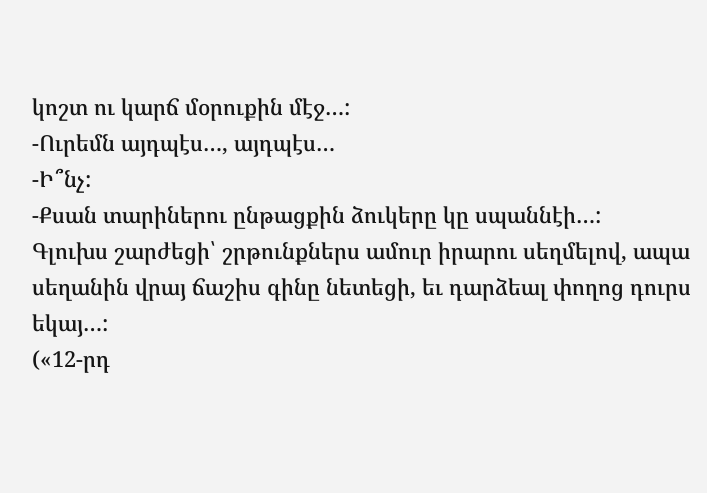կոշտ ու կարճ մօրուքին մէջ…:
-Ուրեմն այդպէս…, այդպէս…
-Ի՞նչ:
-Քսան տարիներու ընթացքին ձուկերը կը սպաննէի…:
Գլուխս շարժեցի՝ շրթունքներս ամուր իրարու սեղմելով, ապա սեղանին վրայ ճաշիս գինը նետեցի, եւ դարձեալ փողոց դուրս եկայ…:
(«12-րդ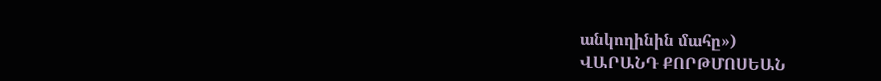անկողինին մահը»)
ՎԱՐԱՆԴ ՔՈՐԹՄՈՍԵԱՆ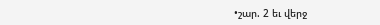•շար. 2 եւ վերջ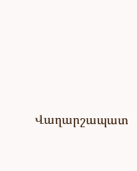Վաղարշապատ